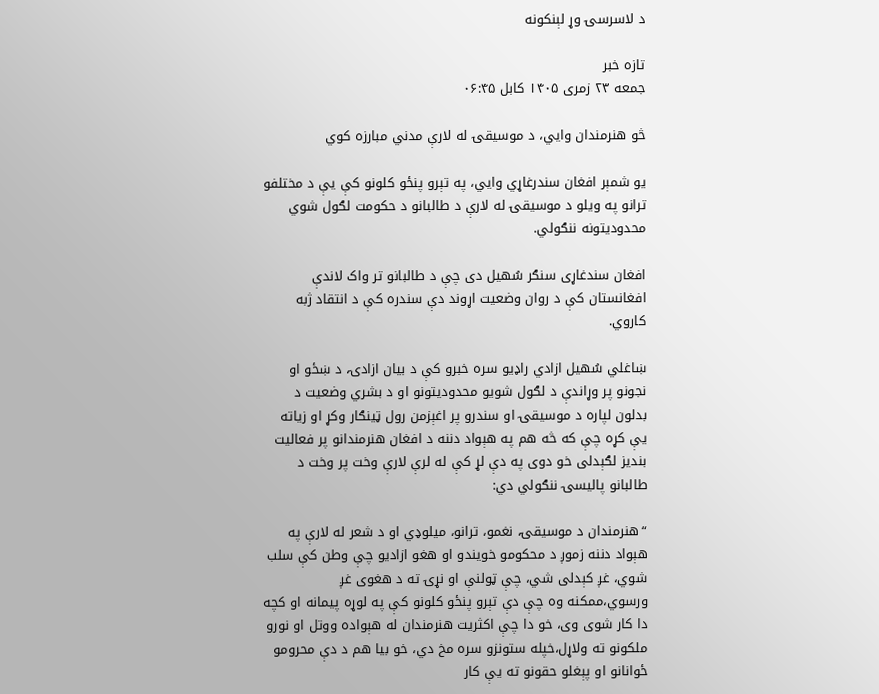د لاسرسۍ وړ لېنکونه

تازه خبر
جمعه ۲۳ زمری ۱۴۰۵ کابل ۰۶:۴۵

څو هنرمندان وايي، د موسیقۍ له لارې مدني مبارزه کوي

یو شمېر افغان سندرغاړي وایي، په تېرو پنځو کلونو کې یې د مختلفو ترانو په ویلو د موسیقۍ له لارې د طالبانو د حکومت لګول شوي محدودیتونه ننګولي.

افغان سندغاړی سنګر سُهیل دی چې د طالبانو تر واک لاندې افغانستان کې د روان وضعیت اړوند دې سندره کې د انتقاد ژبه کاروي.

ښاغلي سُهیل ازادي راډیو سره خبرو کې د بیان ازادۍ، د ښځو او نجونو پر وړاندې د لګول شویو محدودیتونو او د بشري وضعیت د بدلون لپاره د موسیقۍ او سندرو پر اغېزمن رول ټینګار وکړ او زیاته یې کړه چې که څه هم په هېواد دننه د افغان هنرمندانو پر فعالیت بندیز لګېدلی خو دوی په دې لړ کې له لرې لارې وخت پر وخت د طالبانو پالیسۍ ننګولي دي:

“هنرمندان د موسیقۍ، نغمو، ترانو، میلوډي او د شعر له لارې په هېواد دننه زموږ د محکومو خویندو او هغو ازادیو چې وطن کې سلب شوي، غږ کېدلی شي، چې ټولنې او نړۍ ته د هغوی غږ ورسوي،ممکنه وه چې دې تېرو پنځو کلونو کې په لوړه پیمانه او کچه دا کار شوی وی، خو دا چې اکثریت هنرمندان له هېواده ووتل او نورو ملکونو ته ولاړل،خپله ستونزو سره مخ دي، خو بیا هم د دې محرومو ځوانانو او پېغلو حقونو ته یې کار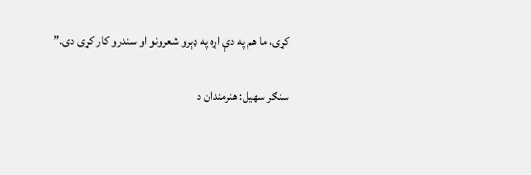کړی، ما هم په دې اړه په ډېرو شعرونو او سندرو کار کړی دی.”

سنګر سهیل: هنرمندان د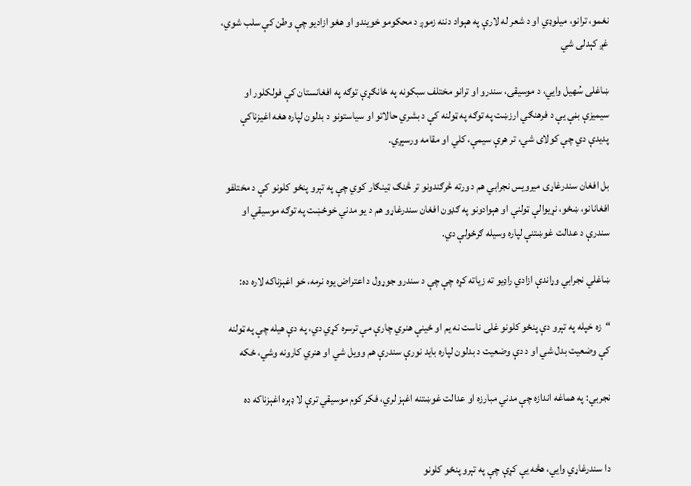نغمو، ترانو، میلوډي او د شعر له لارې په هېواد دننه زموږ د محکومو خویندو او هغو ازادیو چې وطن کې سلب شوي، غږ کېدلی شي

ښاغلی سُهیل وایي، د موسیقۍ، سندرو او ترانو مختلف سبکونه په ځانګړې توګه په افغانستان کې فولکلور او سیمیزې بڼې یې د فرهنګي ارزښت په توګه په ټولنه کې د بشري حالاتو او سیاستونو د بدلون لپاره هغه اغیزناکې پدیدې دي چې کولای شي، تر هرې سیمې، کلي او مقامه ورسېږي.

بل افغان سندرغاړی میرویس نجرابي هم د ورته څرګندونو تر څنګ ټینګار کوي چې په تېرو پنځو کلونو کې د مختلفو افغانانو، ښځو، نړیوالې ټولنې او هېوادونو په ګډون افغان سندرغاړو هم د یو مدني خوځښت په توګه موسیقي او سندرې د عدالت غوښتنې لپاره وسیله ګرځولې دي.

ښاغلي نجرابي وړاندې ازادي راډیو ته زیاته کړه چې چې د سندرو جوړول د اعتراض یوه نرمه، خو اغېزناکه لاره ده:

“زه خپله په تېرو دې پنځو کلونو غلی ناست نه یم او ځینې هنري چارې مې ترسره کړي دي، په دې هیله چې په ټولنه کې وضعیت بدل شي او د دې وضعیت د بدلون لپاره باید نورې سندرې هم وویل شي او هنري کارونه وشي، ځکه

نجربي: په هماغه اندازه چې مدني مبارزه او عدالت غوښتنه اغېز لري، فکر کوم موسیقي ترې لا ډېره اغېزناکه ده


دا سندرغاړي وایي، هڅه یې کړې چې په تېرو پنځو کلونو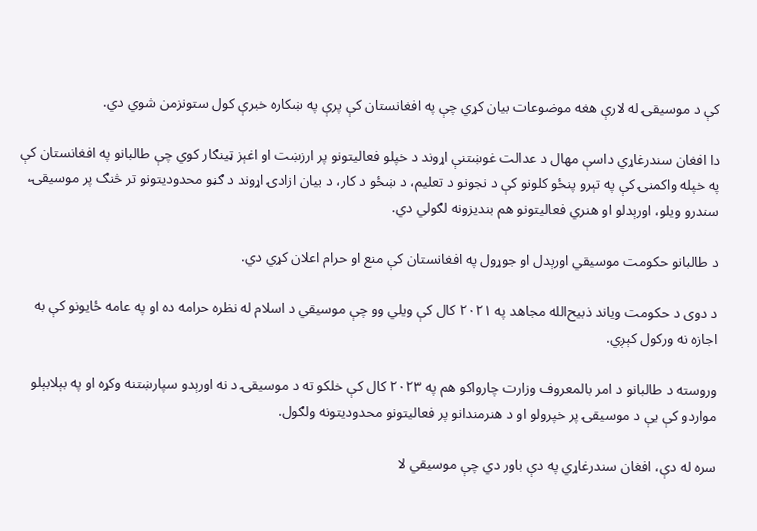کې د موسیقۍ له لارې هغه موضوعات بیان کړي چې په افغانستان کې پرې په ښکاره خبرې کول ستونزمن شوي دي.

دا افغان سندرغاړي داسې مهال د عدالت غوښتنې اړوند د خپلو فعالیتونو پر ارزښت او اغېز ټینګار کوي چې طالبانو په افغانستان کې په خپله واکمنۍ کې په تېرو پنځو کلونو کې د نجونو د تعلیم، د ښځو د کار، د بیان ازادۍ اړوند د ګڼو محدودیتونو تر څنګ پر موسیقۍ، سندرو ویلو، اورېدلو او هنري فعالیتونو هم بندیزونه لګولي دي.

د طالبانو حکومت موسیقي اورېدل او جوړول په افغانستان کې منع او حرام اعلان کړي دي.

د دوی د حکومت ویاند ذبیح‌الله مجاهد په ۲۰۲۱ کال کې ویلي وو چې موسیقي د اسلام له نظره حرامه ده او په عامه ځایونو کې به اجازه نه ورکول کېږي.

وروسته د طالبانو د امر بالمعروف وزارت چارواکو هم په ۲۰۲۳ کال کې خلکو ته د موسیقۍ د نه اورېدو سپارښتنه وکړه او په بېلابېلو مواردو کې یې د موسیقۍ پر خپرولو او د هنرمندانو پر فعالیتونو محدودیتونه ولګول.

سره له دې، افغان سندرغاړي په دې باور دي چې موسیقي لا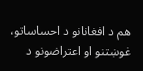هم د افغانانو د احساساتو، غوښتنو او اعتراضونو د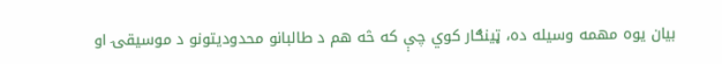بیان یوه مهمه وسیله ده، ټینګار کوي چې که څه هم د طالبانو محدودیتونو د موسیقۍ او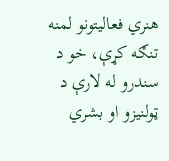هنري فعالیتونو لمنه تنګه کړې، خو د سندرو له لارې د ټولنیزو او بشري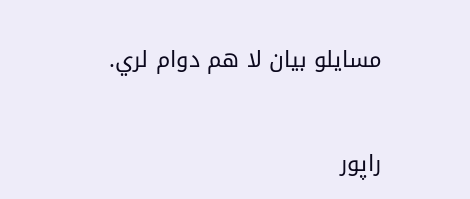مسایلو بیان لا هم دوام لري.


راپور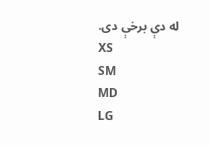له دې برخې دی.
XS
SM
MD
LG